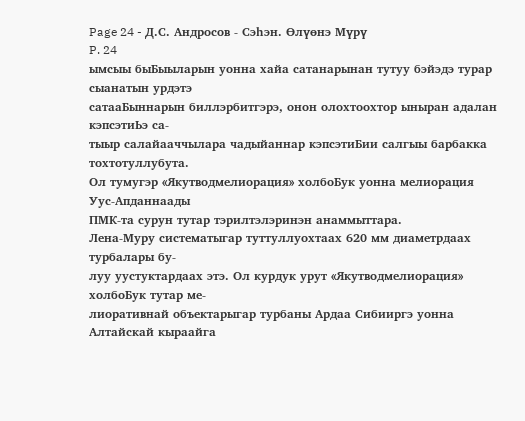Page 24 - Д.С. Андросов - Сэһэн. Өлүөнэ Мүрү
P. 24
ымсыы быБыыларын уонна хайа сатанарынан тутуу бэйэдэ турар сыанатын урдэтэ
сатааБыннарын биллэрбитгэрэ, онон олохтоохтор ыныран адалан кэпсэтиЬэ са-
тыыр салайааччылара чадыйаннар кэпсэтиБии салгыы барбакка тохтотуллубута.
Ол тумугэр «Якутводмелиорация» холбоБук уонна мелиорация Уус-Апданнаады
ПМК-та сурун тутар тэрилтэлэринэн анаммыттара.
Лена-Муру систематыгар туттуллуохтаах 620 мм диаметрдаах турбалары бу-
луу уустуктардаах этэ. Ол курдук урут «Якутводмелиорация» холбоБук тутар ме-
лиоративнай объектарыгар турбаны Ардаа Сибииргэ уонна Алтайскай кыраайга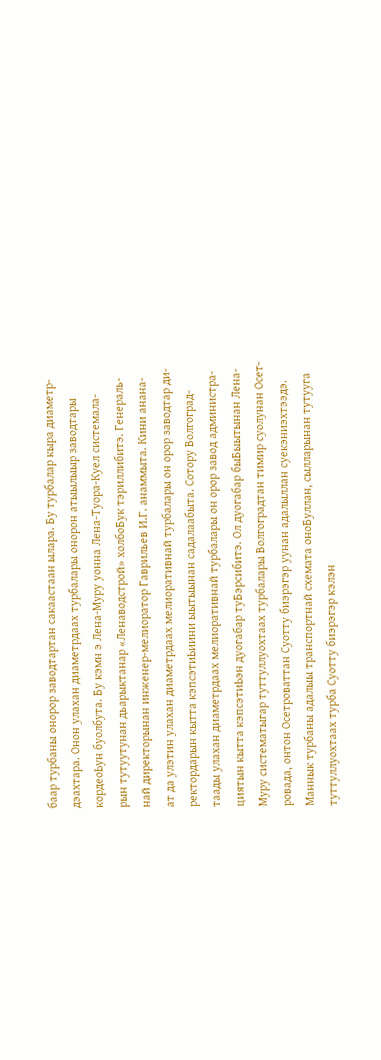баар турбаны онорор заводтартан сакаастаан ылара. Бу турбалар кыра диаметр-
дэахтара. Онон улахан диаметрдаах турбалары онорон атыылыыр заводтары
кордеоЬун буолбута. Бу кэмн э Лена-Муру уонна Лена-Туора-Куел системала-
рын тутуутунан дьарыктанар «Ленаводстрой» холбоБук тэриллибитэ. Генераль-
най директорынан инженер-мелиоратор Гаврильев И.Г. анаммыта. Кини анана-
ат да улэтин улахан диаметрдаах мелиоративнай турбалары он орор заводтар ди-
ректордарын кытта кэпсэтиЬиини ыытыынан садалаабыта. Сотору Волгоград-
таады улахан диаметрдаах мелиоративнай турбалары он орор завод администра-
циятын кытта кэпсэтиЬэн дуогабар туБэрсибитэ. Ол дуогабар быБыытынан Лена-
Муру систематыгар туттуллуохтаах турбалары Волгоградтан тимир суолунан Осет-
ровада, онтон Осетроваттан Суотту биэрэгэр уунан адалыллан суекэниэхтээдэ.
Маннык турбаны адалыы транспортнай схемата оноБуллан, сылларынан тутууга
туттуллуохтаах турба Суотту биэрэгэр кэлэн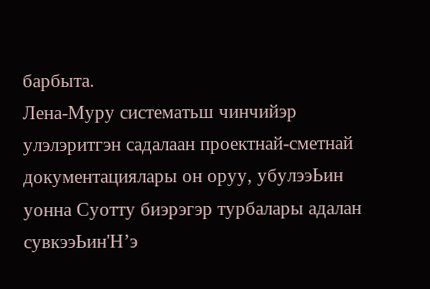барбыта.
Лена-Муру систематьш чинчийэр улэлэритгэн садалаан проектнай-сметнай
документациялары он оруу, убулээЬин уонна Суотту биэрэгэр турбалары адалан
сувкээЬин'Н’э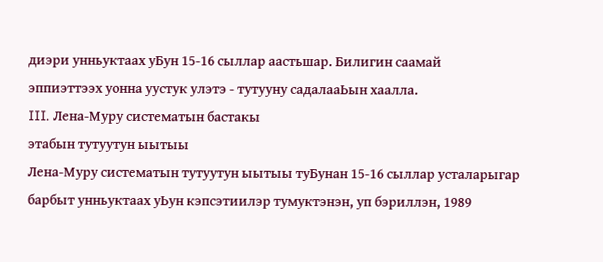диэри унньуктаах уБун 15-16 сыллар аастьшар. Билигин саамай
эппиэттээх уонна уустук улэтэ - тутууну садалааЬын хаалла.
III. Лена-Муру систематын бастакы
этабын тутуутун ыытыы
Лена-Муру систематын тутуутун ыытыы туБунан 15-16 сыллар усталарыгар
барбыт унньуктаах уЬун кэпсэтиилэр тумуктэнэн, уп бэриллэн, 1989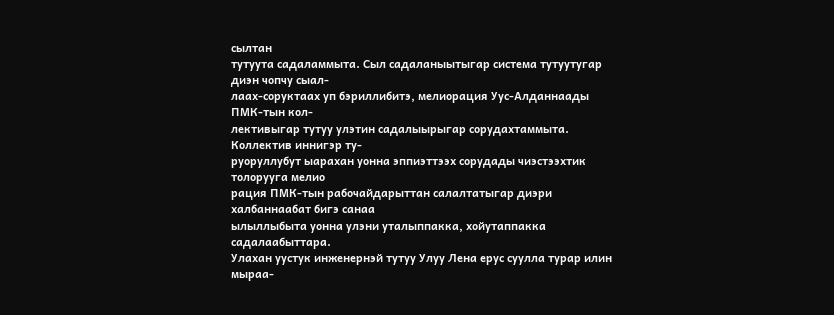сылтан
тутуута садаламмыта. Сыл садаланыытыгар система тутуутугар диэн чопчу сыал-
лаах-соруктаах уп бэриллибитэ, мелиорация Уус-Алданнаады ПМК-тын кол-
лективыгар тутуу улэтин садалыырыгар сорудахтаммыта. Коллектив иннигэр ту-
руоруллубут ыарахан уонна эппиэттээх сорудады чиэстээхтик толорууга мелио
рация ПМК-тын рабочайдарыттан салалтатыгар диэри халбаннаабат бигэ санаа
ылыллыбыта уонна улэни уталыппакка, хойутаппакка садалаабыттара.
Улахан уустук инженернэй тутуу Улуу Лена ерус суулла турар илин мыраа-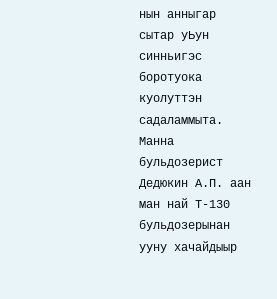нын анныгар сытар уЬун синньигэс боротуока куолуттэн садаламмыта. Манна
бульдозерист Дедюкин А.П. аан ман най Т-130 бульдозерынан ууну хачайдыыр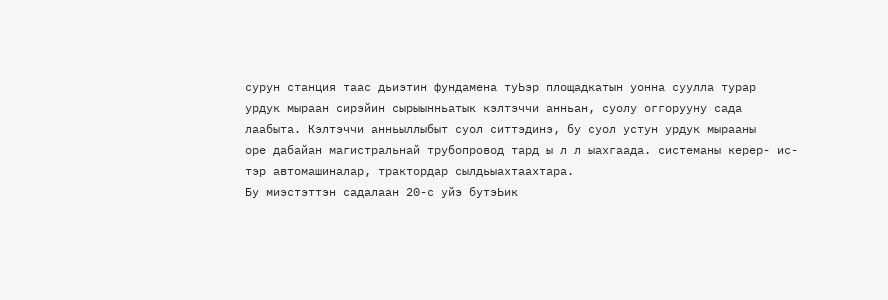сурун станция таас дьиэтин фундамена туЬэр площадкатын уонна суулла турар
урдук мыраан сирэйин сырыынньатык кэлтэччи анньан, суолу оггорууну сада
лаабыта. Кэлтэччи анньыллыбыт суол ситтэдинэ, бу суол устун урдук мырааны
оре дабайан магистральнай трубопровод тард ы л л ыахгаада. системаны керер- ис-
тэр автомашиналар, трактордар сылдьыахтаахтара.
Бу миэстэттэн садалаан 20-с уйэ бутэЬик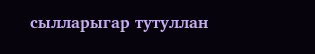сылларыгар тутуллан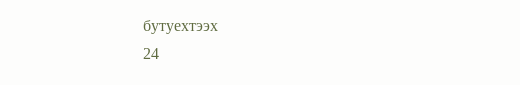бутуехтээх
24